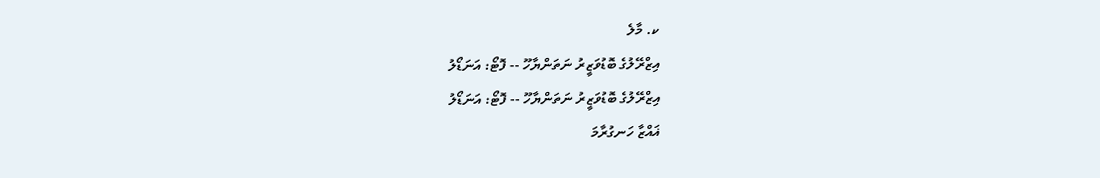ކ. މާލެ
އިޒްރޭލުގެ ބޮޑުވަޒީރު ނަތަންޔާހޫ -- ފޮޓޯ: އަނަޑޯލު
އިޒްރޭލުގެ ބޮޑުވަޒީރު ނަތަންޔާހޫ -- ފޮޓޯ: އަނަޑޯލު
ޣައްޒާ ހަނގުރާމަ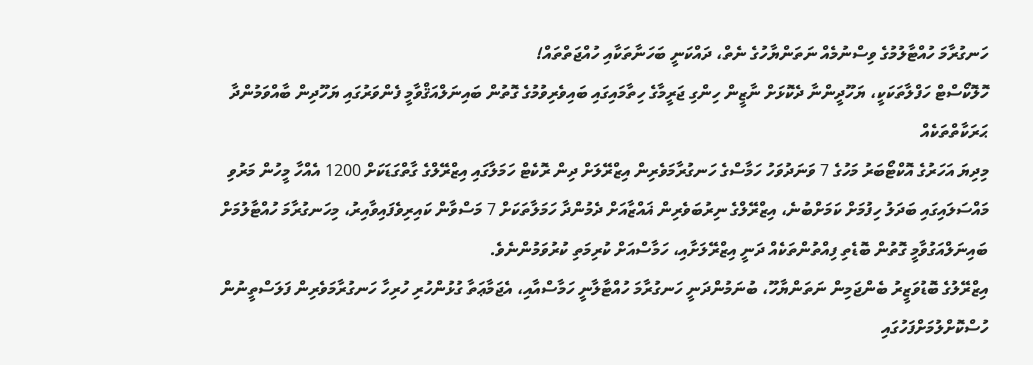ހަނގުރާމަ ހުއްޓާލުމުގެ ވިސްނުމެއް ނަތަންޔާހުގެ ނެތް، ދައްކަނީ ބަހަނާތަކާއި ހުއްޖަތްތައް!
ހޮލޮކޯސްޓް ހަފްލާތަކަކީ، ޔަހޫދީންނާ ދެކޮޅަށް ނާޒީން ހިންގި ޖަރީމާގެ ހިތާމައިގައި ބައިވެރިވުމުގެ ގޮތުން ބައިނަލްއަޤްވާމީ ފެންވަރުގައި ޔަހޫދިން ބާއްވަމުންދާ ޙަރަކާތްތަކެއް
މިދިޔަ އަހަރުގެ އޮކްޓޯބަރު މަހުގެ 7 ވަނަދުވަހު ހަމާސްގެ ހަނގުރާމަވެރިން އިޒްރޭލަށް ދިން ރޮކެޓް ހަމަލާގައި އިޒްރޭލްގެ ގާތްގަޑަކަށް 1200 އެއްހާ މީހުން މަރުވި މައްސަލައިގައި ބަދަލު ހިފުމަށް ކަމަށްބުނެ، އިޒްރޭލްގެ ނިރުބަވެރިން ޣައްޒާއަށް ދެމުންދާ ހަމަލާތަކަށް 7 މަސްވާން ކައިރިވެފައިވާއިރު، މިހަނގުރާމަ ހުއްޓާލުމަށް ބައިނަލްއަގުވާމީ ގޮތުން ބޮޑެތި ފިއްތުންތަކެއް ދަނީ އިޒްރޭލަށާއި، ހަމާސްއަށް ކުރިމަތި ކުރުވަމުންނެވެ.
އިޒްރޭލުގެ ބޮޑުވަޒީރު ބެންޖަމިން ނަތަންޔާހޫ، ބުނަމުންދަނީ ހަނގުރާމަ ހުއްޓާލާނީ ހަމާސްއާއި، އެޖަމާޢަތާ ގުޅުންހުރި ހުރިހާ ހަނގުރާމަވެރިން ފަލަސްތީނުން ހުސްކޮށްލުމަށްފަހުގައި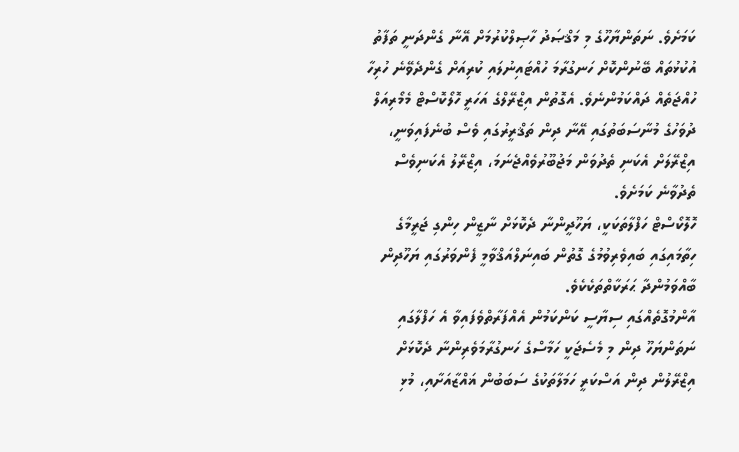ކަމަށެވެ. ނަތަންޔާހޫގެ މި މަޤްޞަދު ހާޞިލްކުރުމަށް އޭނާ ގެންދަނީ ތަފާތު އުކުޅުތައް ބޭނުންކޮށް ހަނގުރާމަ ހުއްޓައިނުލައި ކުރިއަށް ގެންދެވޭނެ ހުރިހާ ހުއްޖަތެއް ދައްކަމުންނެވެ. އެގޮތުން އިޒްރޭލްގެ އަހަރީ ހޮލޯކޮސްޓް މެމޯރިއަލް ދުވަހުގެ މުނާސަބަތުގައި އޭނާ ދިން ތަޤްރީރުގައި ވެސް ބުނެފައިވަނީ، އިޒްރޭލަށް އެކަނި ތެދުވަން މަޖުބޫރުވެއްޖެނަމަ، އިޒްރޭލު އެކަނިވެސް ތެދުވާނެ ކަމަށެވެ.
ހޮލޮކޯސްޓް ހަފްލާތަކަކީ، ޔަހޫދީންނާ ދެކޮޅަށް ނާޒީން ހިންގި ޖަރީމާގެ ހިތާމައިގައި ބައިވެރިވުމުގެ ގޮތުން ބައިނަލްއަޤްވާމީ ފެންވަރުގައި ޔަހޫދިން ބާއްވަމުންދާ ޙަރަކާތްތަކެކެވެ.
އާންމުގޮތެއްގައި ސިޔާސީ ކަންކަމުން އެއްފަރާތްވެފައިވާ އެ ހަފްލާގައި ނަތަންޔަހޫ ދިން މި މެސެޖަކީ ހަމާސްގެ ހަނގުރާމަވެރިންނާ ދެކޮޅަށް އިޒްރޭލުން ދިން އަސްކަރީ ހަމަލާތަކުގެ ސަބަބުން ޣައްޒާއަށާއި، މުޅި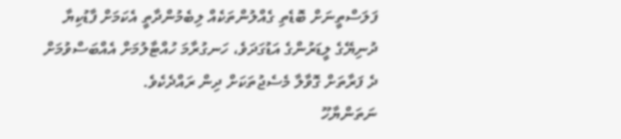ފަލަސްތީނަށް ބޮޑެތި ގެއްލުންތަކެއް ލިބެމުންދާތީ އެކަމަށް ފާޑުކިޔާ ދުނިޔޭގެ ލީޑަރުންގެ އަޑުގަދަވެ، ހަނގުރާމަ ހުއްޓާލުމަށް އެއްބަސްވުމަށް ދެ ފަރާތަށް ގޮވާލާ މެސެޖުތަކަށް ދިން ރައްދެކެވެ.
ނަތަންޔާހޫ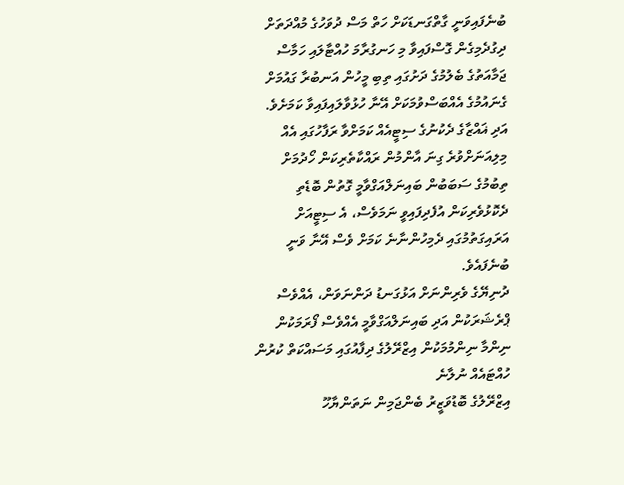ބުނެފައިވަނީ ގާތްގަނޑަކަށް ހަތް މަސް ދުވަހުގެ މުއްދަތަށް ދިގުދެމިގެން ގޮސްފައިވާ މި ހަނގުރާމަ ހުއްޓާލައި ހަމާސް ޖަމާއަތުގެ ބެލުމުގެ ދަށުގައި ތިބި މީހުން އަނބުރާ ގައުމަށް ގެނައުމުގެ އެއްބަސްވުމަކަށް އޭނާ ހުޅުވާލައިފައިވާ ކަމަށެވެ. އަދި ޣައްޒާގެ ދެކުނުގެ ސިޓީއެއް ކަމަށްވާ ރަފާހުގައި އެއް މިލިއަނަށްވުރެ ގިނަ އާންމުން ރައްކާތެރިކަން ހޯދުމަށް ތިބުމުގެ ސަބަބުން ބައިނަލްއަގްވާމީ ގޮތުން ބޮޑެތި ދެކޮޅުވެރިކަން އުފެދިފައިވީ ނަމަވެސް، އެ ސިޓީއަށް އަރައިގަތުމުގައި ދެމިހުންނާނެ ކަމަށް ވެސް އޭނާ ވަނީ ބުނެފައެވެ.
ދުނިޔޭގެ ވެރިންނަށް އަޅުގަނޑު ދަންނަވަން، އެއްވެސް ޕްރެޝަރަކުން އަދި ބައިނަލްއަގްވާމީ އެއްވެސް ފޯރަމަކުން ނިންމާ ނިންމުމަކުން އިޒްރޭލުގެ ދިފާއުގައި މަސައްކަތް ކުރުން ހުއްޓައެއް ނުލާނެ
އިޒްރޭލުގެ ބޮޑުވަޒީރު ބެންޖަމިން ނަތަންޔާހޫ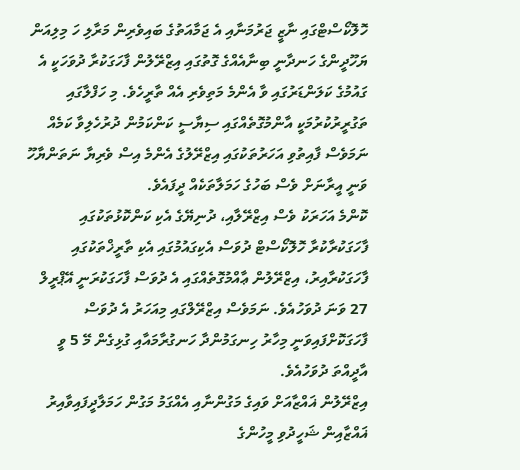ހޮލޮކޯސްޓްގައި ނާޒީ ޖަރުމަނާއި އެ ޖަމާއަތުގެ ބައިވެރިން މަރާލި ހަ މިލިއަން ޔަހޫދީންގެ ހަނދާނީ ބިނާއެއްގެ ގޮތުގައި އިޒްރޭލުން ފާހަގަކުރާ ދުވަހަކީ އެ ގައުމުގެ ކަލަންޑަރުގައި ވާ އެންމެ މަތިވެރި އެއް ތާރީހެވެ. މި ހަފްލާގައި ތަގުރީރުކުރުމަކީ އާންމުގޮތެއްގައި ސިޔާސީ ކަންކަމުން ދުރުހެލިވާ ކަމެއް ނަމަވެސް ފާއިތުވި އަހަރުތަކުގައި އިޒްރޭލުގެ އެންމެ އިސް ވެރިޔާ ނަތަންޔާހޫ ވަނީ އީރާނަށް ވެސް ބަހުގެ ހަމަލާތަކެއް ދީފައެވެ.
ކޮންމެ އަހަރަކު ވެސް އިޒްރޭލާއި، ދުނިޔޭގެ އެކި ކަންކޮޅުތަކުގައި ފާހަގަކުރާކުރާ ހޮލޮކޯސްޓް ދުވަސް އެކިގައުމުގައި އެކި ތާރީޚްތަކުގައި ފާހަގަކުރާއިރު، އިޒްރޭލުން ޢާއްމުގޮތެއްގައި އެ ދުވަސް ފާހަގަކުރަނީ އޭޕްރީލް 27 ވަނަ ދުވަހުއެވެ. ނަމަވެސް އިޒްރޭލްގައި މިއަހަރު އެ ދުވަސް ފާހަގަކޮށްފައިވަނީ މިހާރު ހިނގަމުންދާ ހަނގުރާމައާއި ގުޅިގެން މޭ 5 ވީ އާދީއްތަ ދުވަހުއެވެ.
އިޒްރޭލުން ޣައްޒާއަށް ވައިގެ މަގުންނާއި އެއްގަމު މަގުން ހަމަލާދީފައިވާއިރު ޣައްޒާއިން ޝަހީދުވި މީހުންގެ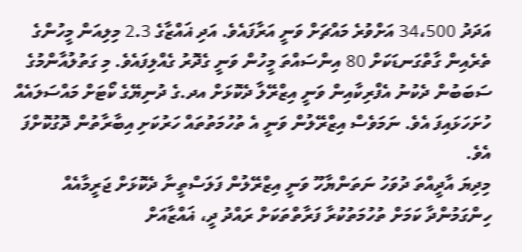އަދަދު 34،500 އަށްވުރެ މައްޗަށް ވަނީ އަރާފައެވެ. އަދި ޣައްޒާގެ 2.3 މިލިއަން މީހުންގެ ތެރެއިން ގާތްގަނޑަކަށް 80 އިންސައްތަ މީހުން ވަނީ ގެދޮރު ގެއްލިފައެވެ. މި ގަތުލުއާންމުގެ ސަބަބުން ދެކުނު އެފްރިކާއިން ވަނީ އިޒްރޭލާ ދެކޮޅަށް އދ.ގެ ދުނިޔޭގެ ކޯޓަށް މައްސަލައެއް ހުށަހަޅައިފަ އެވެ. ނަމަވެސް އިޒްރޭލުން ވަނީ އެ ތުހުމަތުތައް ހަރުކަށި އިބާރާތުން ދޮގުކޮށްފަ އެވެ.
މިދިޔަ އާދީއްތަ ދުވަހު ނަތަންޔާހޫ ވަނީ އިޒްރޭލުން ފަލަސްތީނާ ދެކޮޅަށް ޖަރީމާއެއް ހިންގަމުންދާ ކަމަށް ތުހުމަތުކުރާ ފަރާތްތަކަށް ރައްދު ދީ، ޣައްޒާއަށް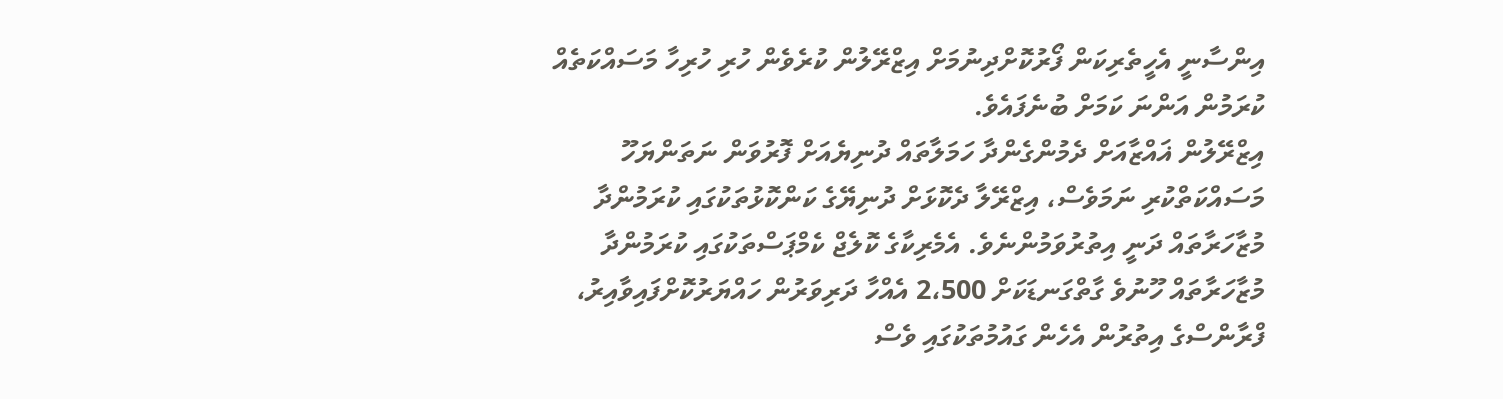އިންސާނީ އެހީތެރިކަން ފޯރުކޮށްދިނުމަށް އިޒްރޭލުން ކުރެވެން ހުރި ހުރިހާ މަސައްކަތެއް ކުރަމުން އަންނަ ކަމަށް ބުނެފައެވެ.
އިޒްރޭލުން ޣައްޒާއަށް ދެމުންގެންދާ ހަމަލާތައް ދުނިޔެއަށް ފޮރުވަން ނަތަންޔަހޫ މަސައްކަތްކުރި ނަމަވެސް، އިޒްރޭލާ ދެކޮޅަށް ދުނިޔޭގެ ކަންކޮޅުތަކުގައި ކުރަމުންދާ މުޒާހަރާތައް ދަނީ އިތުރުވަމުންނެވެ. އެމެރިކާގެ ކޮލެޖް ކެމްޕަސްތަކުގައި ކުރަމުންދާ މުޒާހަރާތައް ހޫނުވެ ގާތްގަނޑަކަށް 2،500 އެއްހާ ދަރިވަރުން ހައްޔަރުކޮށްފައިވާއިރު، ފްރާންސްގެ އިތުރުން އެހެން ގައުމުތަކުގައި ވެސް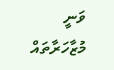ވަނީ މުޒާހަރާތައް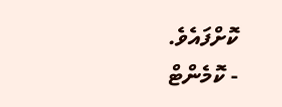ކޮށްފައެވެ.
- ކޮމެންޓް